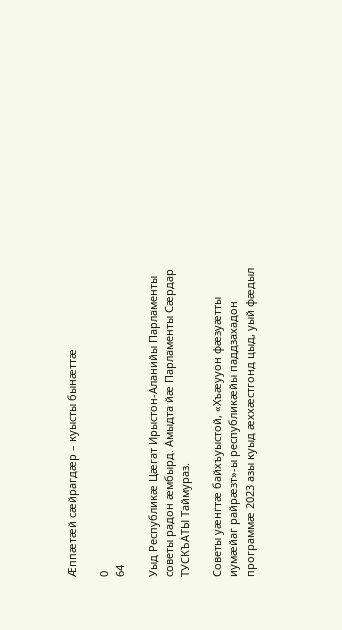Æппæтæй сæйрагдæр – куысты бынæттæ

0
64

Уыд Республикæ Цæгат Ирыстон-Аланийы Парламенты советы радон æмбырд. Амыдта йæ Парламенты Сæрдар ТУСКЪАТЫ Таймураз.

Советы уæнгтæ байхъуыстой, «Хъæууон фæзуæтты иумæйаг райрæзт»-ы республикæйы паддзахадон программæ 2023 азы куыд æххæстгонд цыд, уый фæдыл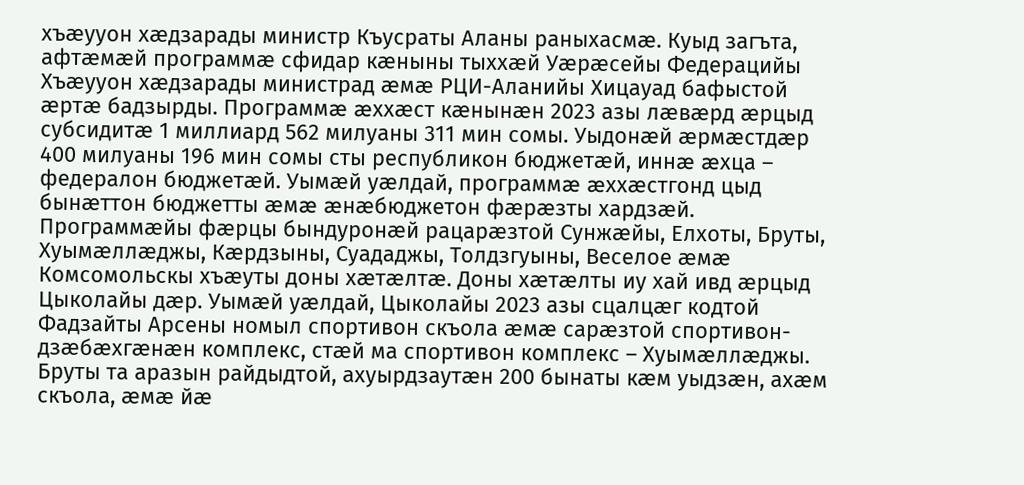хъæууон хæдзарады министр Къусраты Аланы раныхасмæ. Куыд загъта, афтæмæй программæ сфидар кæныны тыххæй Уæрæсейы Федерацийы Хъæууон хæдзарады министрад æмæ РЦИ-Аланийы Хицауад бафыстой æртæ бадзырды. Программæ æххæст кæнынæн 2023 азы лæвæрд æрцыд субсидитæ 1 миллиард 562 милуаны 311 мин сомы. Уыдонæй æрмæстдæр 400 милуаны 196 мин сомы сты республикон бюджетæй, иннæ æхца – федералон бюджетæй. Уымæй уæлдай, программæ æххæстгонд цыд бынæттон бюджетты æмæ æнæбюджетон фæрæзты хардзæй. Программæйы фæрцы бындуронæй рацарæзтой Сунжæйы, Елхоты, Бруты, Хуымæллæджы, Кæрдзыны, Суададжы, Толдзгуыны, Веселое æмæ Комсомольскы хъæуты доны хæтæлтæ. Доны хæтæлты иу хай ивд æрцыд Цыколайы дæр. Уымæй уæлдай, Цыколайы 2023 азы сцалцæг кодтой Фадзайты Арсены номыл спортивон скъола æмæ сарæзтой спортивон-дзæбæхгæнæн комплекс, стæй ма спортивон комплекс – Хуымæллæджы. Бруты та аразын райдыдтой, ахуырдзаутæн 200 бынаты кæм уыдзæн, ахæм скъола, æмæ йæ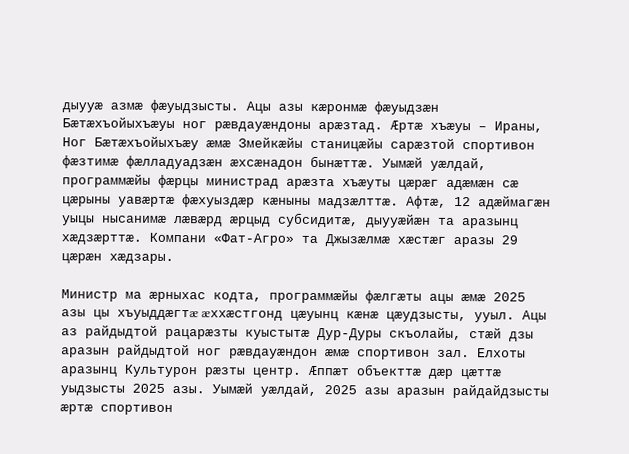дыууæ азмæ фæуыдзысты. Ацы азы кæронмæ фæуыдзæн Бæтæхъойыхъæуы ног рæвдауæндоны арæзтад. Æртæ хъæуы – Ираны, Ног Бæтæхъойыхъæу æмæ Змейкæйы станицæйы сарæзтой спортивон фæзтимæ фæлладуадзæн æхсæнадон бынæттæ. Уымæй уæлдай, программæйы фæрцы министрад арæзта хъæуты цæрæг адæмæн сæ цæрыны уавæртæ фæхуыздæр кæныны мадзæлттæ. Афтæ, 12 адæймагæн уыцы нысанимæ лæвæрд æрцыд субсидитæ, дыууæйæн та аразынц хæдзæрттæ. Компани «Фат-Агро» та Джызæлмæ хæстæг аразы 29 цæрæн хæдзары.

Министр ма æрныхас кодта, программæйы фæлгæты ацы æмæ 2025 азы цы хъуыддæгтæ æххæстгонд цæуынц кæнæ цæудзысты, ууыл. Ацы аз райдыдтой рацарæзты куыстытæ Дур-Дуры скъолайы, стæй дзы аразын райдыдтой ног рæвдауæндон æмæ спортивон зал. Елхоты аразынц Культурон рæзты центр. Æппæт объекттæ дæр цæттæ уыдзысты 2025 азы. Уымæй уæлдай, 2025 азы аразын райдайдзысты æртæ спортивон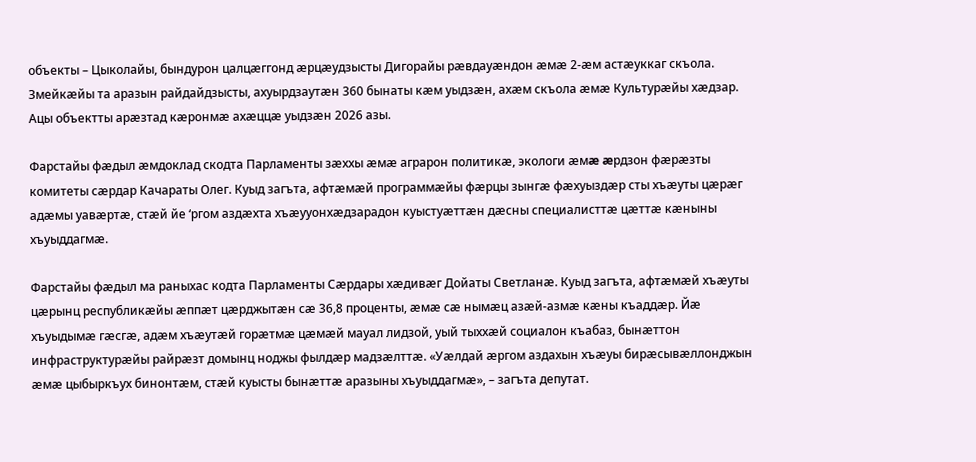объекты – Цыколайы, бындурон цалцæггонд æрцæудзысты Дигорайы рæвдауæндон æмæ 2-æм астæуккаг скъола. Змейкæйы та аразын райдайдзысты, ахуырдзаутæн 360 бынаты кæм уыдзæн, ахæм скъола æмæ Культурæйы хæдзар. Ацы объектты арæзтад кæронмæ ахæццæ уыдзæн 2026 азы.

Фарстайы фæдыл æмдоклад скодта Парламенты зæххы æмæ аграрон политикæ, экологи æмæ æрдзон фæрæзты комитеты сæрдар Качараты Олег. Куыд загъта, афтæмæй программæйы фæрцы зынгæ фæхуыздæр сты хъæуты цæрæг адæмы уавæртæ, стæй йе ‘ргом аздæхта хъæууонхæдзарадон куыстуæттæн дæсны специалисттæ цæттæ кæныны хъуыддагмæ.

Фарстайы фæдыл ма раныхас кодта Парламенты Сæрдары хæдивæг Дойаты Светланæ. Куыд загъта, афтæмæй хъæуты цæрынц республикæйы æппæт цæрджытæн сæ 36,8 проценты, æмæ сæ нымæц азæй-азмæ кæны къаддæр. Йæ хъуыдымæ гæсгæ, адæм хъæутæй горæтмæ цæмæй мауал лидзой, уый тыххæй социалон къабаз, бынæттон инфраструктурæйы райрæзт домынц ноджы фылдæр мадзæлттæ. «Уæлдай æргом аздахын хъæуы бирæсывæллонджын æмæ цыбыркъух бинонтæм, стæй куысты бынæттæ аразыны хъуыддагмæ», – загъта депутат.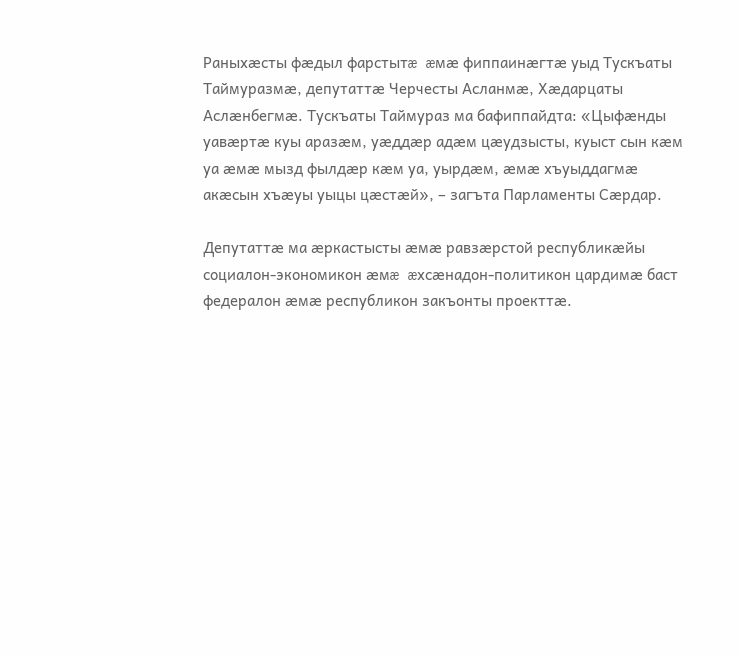Раныхæсты фæдыл фарстытæ æмæ фиппаинæгтæ уыд Тускъаты Таймуразмæ, депутаттæ Черчесты Асланмæ, Хæдарцаты Аслæнбегмæ. Тускъаты Таймураз ма бафиппайдта: «Цыфæнды уавæртæ куы аразæм, уæддæр адæм цæудзысты, куыст сын кæм уа æмæ мызд фылдæр кæм уа, уырдæм, æмæ хъуыддагмæ акæсын хъæуы уыцы цæстæй», – загъта Парламенты Сæрдар.

Депутаттæ ма æркастысты æмæ равзæрстой республикæйы социалон-экономикон æмæ æхсæнадон-политикон цардимæ баст федералон æмæ республикон закъонты проекттæ.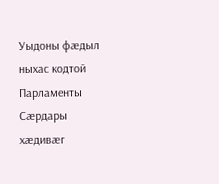Уыдоны фæдыл ныхас кодтой Парламенты Сæрдары хæдивæг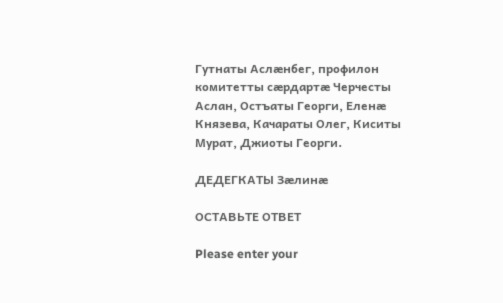Гутнаты Аслæнбег, профилон комитетты сæрдартæ Черчесты Аслан, Остъаты Георги, Еленæ Князева, Качараты Олег, Киситы Мурат, Джиоты Георги.

ДЕДЕГКАТЫ Зæлинæ

ОСТАВЬТЕ ОТВЕТ

Please enter your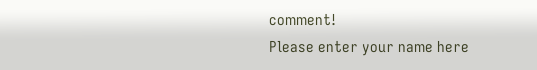comment!
Please enter your name here